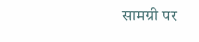सामग्री पर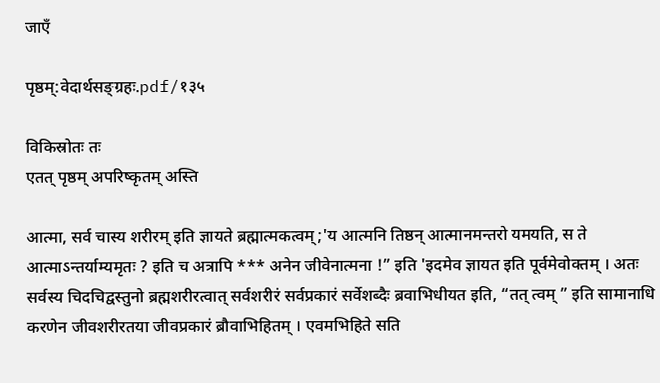जाएँ

पृष्ठम्:वेदार्थसङ्ग्रहः.pdf/१३५

विकिस्रोतः तः
एतत् पृष्ठम् अपरिष्कृतम् अस्ति

आत्मा, सर्व चास्य शरीरम् इति ज्ञायते ब्रह्मात्मकत्वम्;'य आत्मनि तिष्ठन् आत्मानमन्तरो यमयति, स ते आत्माऽन्तर्याम्यमृतः ? इति च अत्रापि *** अनेन जीवेनात्मना !” इति 'इदमेव ज्ञायत इति पूर्वमेवोक्तम् । अतः सर्वस्य चिदचिद्वस्तुनो ब्रह्मशरीरत्वात् सर्वशरीरं सर्वप्रकारं सर्वेशब्दैः ब्रवाभिधीयत इति, “तत् त्वम् ” इति सामानाधि करणेन जीवशरीरतया जीवप्रकारं ब्रौवाभिहितम् । एवमभिहिते सति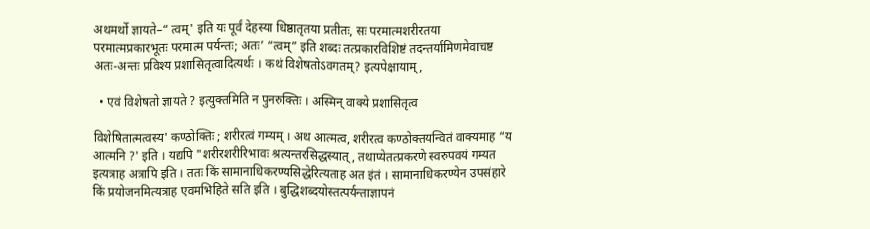अथमर्थो ज्ञायते–“ त्वम्' इति यः पूर्वं देहस्या धिष्ठातृतया प्रतीतः, सः परमात्मशरीरतया परमात्मप्रकारभूतः परमात्म पर्यन्तः; अतः’ “त्वम्” इति शब्दः तत्प्रकारविशिष्टं तदन्तर्यामिणमेवाचष्ट अतः-अन्तः प्रविश्य प्रशासितृत्वादित्यर्थः । कथं विशेषतोऽवगतम्? इत्यपेक्षायाम्,

  • एवं विशेषतो ज्ञायते ? इत्युक्तमिति न पुनरुक्तिः । अस्मिन् वाक्ये प्रशासितृत्व

विशेषितात्मत्वस्य' कण्ठोक्तिः ; शरीरत्वं गम्यम् । अथ आत्मत्व, शरीरत्व कण्ठोक्तयन्वितं वाक्यमाह “य आत्मनि ?' इति । यद्यपि "शरीरशरीरिभावः श्रत्यन्तरसिद्धस्यात्, तथाप्येतत्प्रकरणे स्वरुपवयं गम्यत इत्यत्राह अत्रापि इति । ततः किं सामानाधिकरण्यसिद्धेरित्यताह अत इंतं । सामानाधिकरण्येन उपसंहारे किं प्रयोजनमित्यत्राह एवमभिहिते सति इति । बुद्धिशब्दयोस्तत्पर्यन्ताज्ञापनं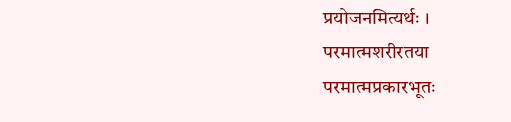प्रयोजनमित्यर्थः । परमात्मशरीरतया परमात्मप्रकारभूतः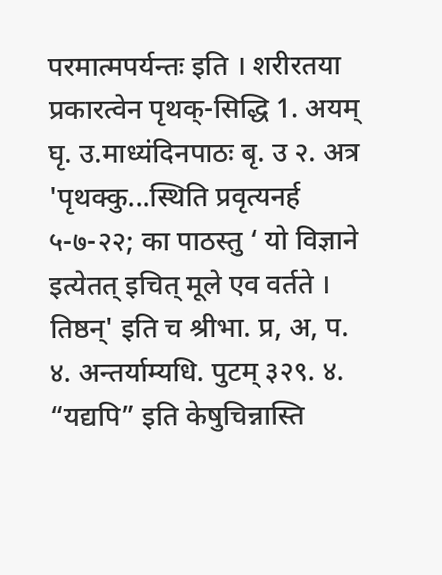परमात्मपर्यन्तः इति । शरीरतया प्रकारत्वेन पृथक्-सिद्धि 1. अयम् घृ. उ.माध्यंदिनपाठः बृ. उ २. अत्र 'पृथक्कु...स्थिति प्रवृत्यनर्ह ५-७-२२; का पाठस्तु ‘ यो विज्ञाने इत्येतत् इचित् मूले एव वर्तते । तिष्ठन्' इति च श्रीभा. प्र, अ, प. ४. अन्तर्याम्यधि. पुटम् ३२९. ४. “यद्यपि” इति केषुचिन्नास्ति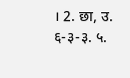। 2. छा, उ. ६-३-३. ५.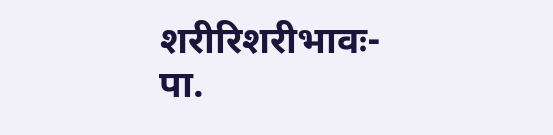शरीरिशरीभावः-पा.